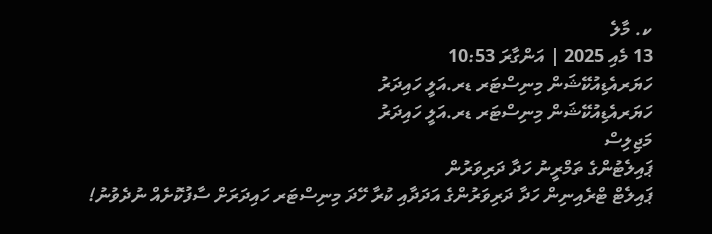ކ. މާލެ
13 މެއި 2025 | އަންގާރަ 10:53
ހަޔަރއެޑިއުކޭޝަން މިނިސްޓަރ ޑރ.އަލީ ހައިދަރު
ހަޔަރއެޑިއުކޭޝަން މިނިސްޓަރ ޑރ.އަލީ ހައިދަރު
މަޖިލިސް
ޕައިލެޓުންގެ ތަމްރީނު ހަދާ ދަރިވަރުން
ޕައިލެޓް ޓްރެއިނިން ހަދާ ދަރިވަރުންގެ އަދަދާއި ކުރާ ހޭދަ މިނިސްޓަރ ހައިދަރަށް ސާފުކޮށެއް ނުދެވުނު!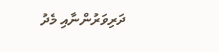ދަރިވަރުންނާއި މެދު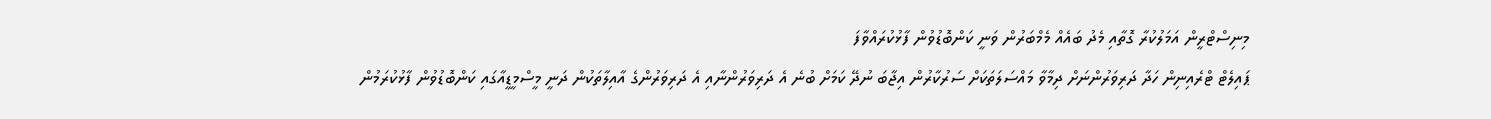މިނިސްޓްރީން އަމަލުކުރާ ގޮތާއި މެދު ބައެއް މެމްބަރުން ވަނީ ކަންބޮޑުވުން ފާޅުކުރައްވާފަ
ޕައިލެޓް ޓްރެއިނިން ހަދާ ދަރިވަރުންނަށް ދިމާވާ މައްސަލަތަކަށް ސަރުކާރުން އިޖާބަ ނުދޭ ކަމަށް ބުނެ އެ ދަރިވަރުންނާއި އެ ދަރިވަރުންގެ އާއިލާތަކުން ދަނީ މީސްމީޑީއާގައި ކަންބޮޑުވުން ފާޅުކުރަމުން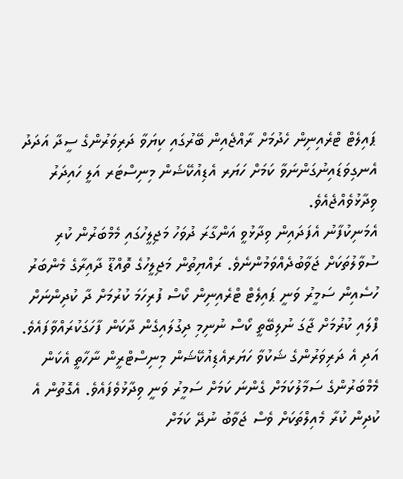ޕައިލެޓް ޓްރެއިނިން ހެދުމަށް ރާއްޖެއިން ބޭރުގައި ކިޔަވާ ދަރިވަރުންގެ ސީދާ އަދަދު އެނގިވަޑައިނުގަންނަވާ ކަމަށް ހަޔަރ އެޑިއުކޭޝަން މިނިސްޓަރ އަލީ ހައިދަރު ވިދާޅުވެއްޖެއެވެ.
އެމަނިކުފާނު އެފަދައިން ވިދާޅުވީ އަންގާރަ ދުވަހު މަޖިލީހުގައި މެމްބަރުން ކުރި ސުވާލުތަކަށް ޖަވާބުދެއްވަމުންނެވެ. ރައްޔިތުން މަޖިލީހުގެ ތޮއްޑޫ ދާއިރާގެ މެންބަރު ހުސެއިން ސަމީރު ވަނީ ޕައިލެޓް ޓްރެއިނިން ކޯސް ފުރިހަމަ ކުރުމަށް ދާ ކުދިންނަށް ފްލައި ކުރުމަށް ޖާގަ ނުލިބޭތީ ކޯސް ނުނިމި ދިގުލައިގެން ދާކަން ފާހަގަކުރައްވާފައެވެ. އަދި އެ ދަރިވަރުންގެ ޝަކުވާ ހަޔަރއެޑިއުކޭޝަން މިނިސްޓްރީން ނާހާތީ އެކަން މެމްބަރުންގެ ސަމާލުކަމަށް ގެންނަ ކަމަށް ސަމީރު ވަނީ ވިދާޅުވެފައެވެ. އެގޮތުން އެ ކުދިން ކުރާ މެއިލްތަކަށް ވެސް ޖަވާބު ނުދޭ ކަމަށް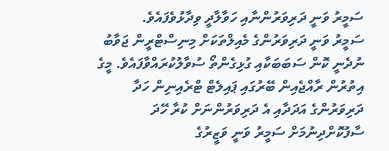ސަމީރު ވަނީ ދަރިވަރުންނާއި ހަވާލާދީ ވިދާޅުވެފައެވެ.
ސަމީރު ވަނީ ދަރިވަރުންގެ މެއިލްތަކަށް މިނިސްޓްރީން ޖަވާބު ނުދެނީ ކޮން ސަބަބަކާއި ގުޅިގެންތޯ ސުވާލުކުރައްވާފައެވެ. މީގެ އިތުރުން ރާއްޖެއިން ބޭރުގައި ޕައިލެޓް ޓްރެއިނިން ހަދާ ދަރިވަރުންގެ އަދަދާއި އެ ދަރިވަރުންނަށް ކުރާ ހޭދަ ސާފުކޮށްދިނުމަށް ސަމީރު ވަނީ ވަޒީރުގެ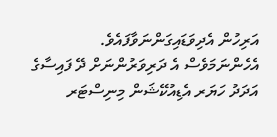އަރިހުން އެދިވަޑައިގަންނަވާފައެވެ.
އެހެންނަމަވެސް އެ ދަރިވަރުންނަށް ދޭ ފައިސާގެ އަދަދު ހަޔަރ އެޑިއުކޭޝަން މިނިސްޓަރ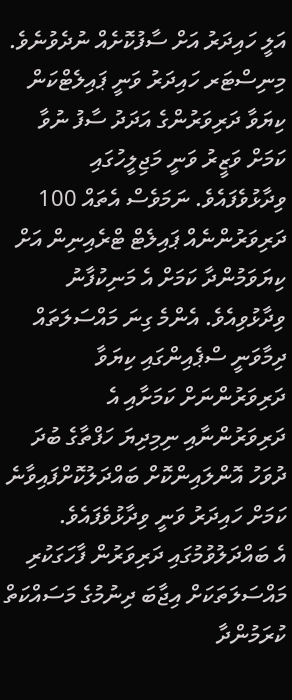އަލީ ހައިދަރު އަށް ސާފުކޮށެއް ނުދެވުނެވެ. މިނިސްޓަރ ހައިދަރު ވަނީ ޕައިލެޓްކަން ކިޔަވާ ދަރިވަރުންގެ އަދަދު ސާފު ނުވާ ކަމަށް ވަޒީރު ވަނީ މަޖިލީހުގައި ވިދާޅުވެފައެވެ. ނަމަވެސް އެތައް 100 ދަރިވަރުންނެއް ޕައިލެޓް ޓްރެއިނިން އަށް ކިޔަވަމުންދާ ކަމަށް އެ މަނިކުފާނު ވިދާޅުވިއެވެ. އެންމެ ގިނަ މައްސަލަތައް ދިމާވަނީ ސްޕެއިންގައި ކިޔަވާ ދަރިވަރުންނަށް ކަމަށާއި އެ ދަރިވަރުންނާއި ނިމިދިޔަ ހަފްތާގެ ބުދަ ދުވަހު އޮންލައިންކޮށް ބައްދަލުކޮށްފައިވާނެ ކަމަށް ހައިދަރު ވަނީ ވިދާޅުވެފައެވެ.
އެ ބައްދަލުވުމުގައި ދަރިވަރުން ފާހަގަކުރި މައްސަލަތަކަށް އިޖާބަ ދިނުމުގެ މަސައްކަތް ކުރަމުންދާ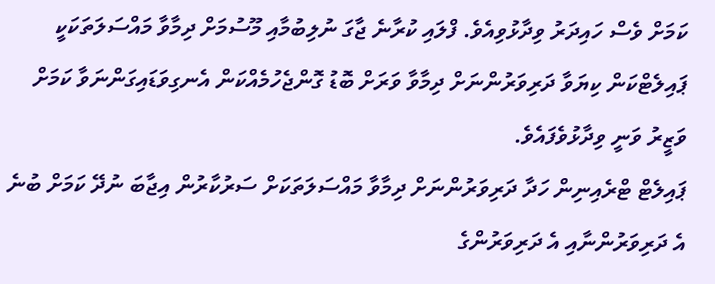ކަމަށް ވެސް ހައިދަރު ވިދާޅުވިއެވެ. ފްލައި ކުރާނެ ޖާގަ ނުލިބުމާއި މޫސުމަށް ދިމާވާ މައްސަލަތަކަކީ ޕައިލެޓްކަން ކިޔަވާ ދަރިވަރުންނަށް ދިމާވާ ވަރަށް ބޮޑު ގޮންޖެހުމެއްކަން އެނގިވަޑައިގަންނަވާ ކަމަށް ވަޒީރު ވަނީ ވިދާޅުވެފައެވެ.
ޕައިލެޓް ޓްރެއިނިން ހަދާ ދަރިވަރުންނަށް ދިމާވާ މައްސަލަތަކަށް ސަރުކާރުން އިޖާބަ ނުދޭ ކަމަށް ބުނެ އެ ދަރިވަރުންނާއި އެ ދަރިވަރުންގެ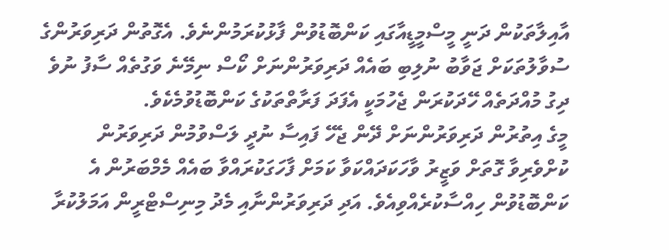އާއިލާތަކުން ދަނީ މީސްމީޑީއާގައި ކަންބޮޑުވުން ފާޅުކުރަމުންނެވެ. އެގޮތުން ދަރިވަރުންގެ ސުވާލުތަކަށް ޖަވާބު ނުލިބި ބައެއް ދަރިވަރުންނަށް ކޯސް ނިމޭނެ ވަގުތެއް ސާފު ނުވެ ދިގު މުއްދަތެއް ހޭދަކުރަން ޖެހުމަކީ އެފަދަ ފަރާތްތަކުގެ ކަންބޮޑުވުމެކެވެ.
މީގެ އިތުރުން ދަރިވަރުންނަށް ދޭން ޖެހޭ ފައިސާ ނުދީ ލަސްވުމުން ދަރިވަރުން ކުށްވެރިވާ ގޮތަށް ވަޒީރު ވާހަކަދައްކަވާ ކަމަށް ފާހަގަކުރައްވާ ބައެއް މެމްބަރުން އެ ކަންބޮޑުވުން ހިއްސާކުރެއްވިއެވެ. އަދި ދަރިވަރުންނާއި މެދު މިނިސްޓްރީން އަމަލުކުރާ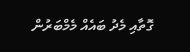ގޮތާއި މެދު ބައެއް މެމްބަރުން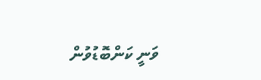ވަނީ ކަންބޮޑުވުން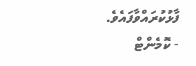ފާޅުކުރައްވާފައެވެ.
- ކޮމެންޓް